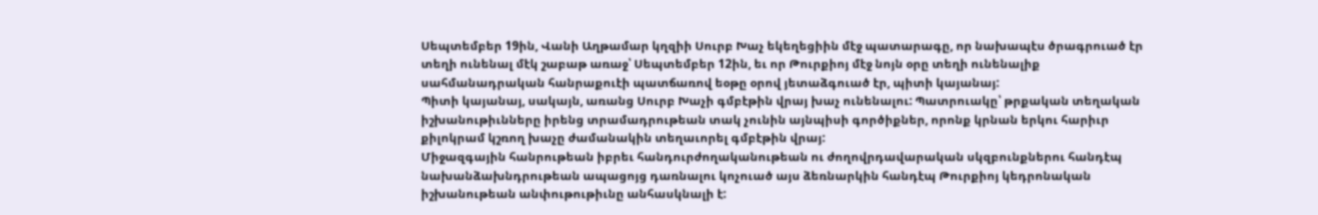Սեպտեմբեր 19ին, Վանի Աղթամար կղզիի Սուրբ Խաչ եկեղեցիին մէջ պատարագը, որ նախապէս ծրագրուած էր տեղի ունենալ մէկ շաբաթ առաջ՝ Սեպտեմբեր 12ին, եւ որ Թուրքիոյ մէջ նոյն օրը տեղի ունենալիք սահմանադրական հանրաքուէի պատճառով եօթը օրով յետաձգուած էր, պիտի կայանայ:
Պիտի կայանայ, սակայն, առանց Սուրբ Խաչի գմբէթին վրայ խաչ ունենալու: Պատրուակը՝ թրքական տեղական իշխանութիւնները իրենց տրամադրութեան տակ չունին այնպիսի գործիքներ, որոնք կրնան երկու հարիւր քիլոկրամ կշռող խաչը ժամանակին տեղաւորել գմբէթին վրայ:
Միջազգային հանրութեան իբրեւ հանդուրժողականութեան ու ժողովրդավարական սկզբունքներու հանդէպ նախանձախնդրութեան ապացոյց դառնալու կոչուած այս ձեռնարկին հանդէպ Թուրքիոյ կեդրոնական իշխանութեան անփութութիւնը անհասկնալի է: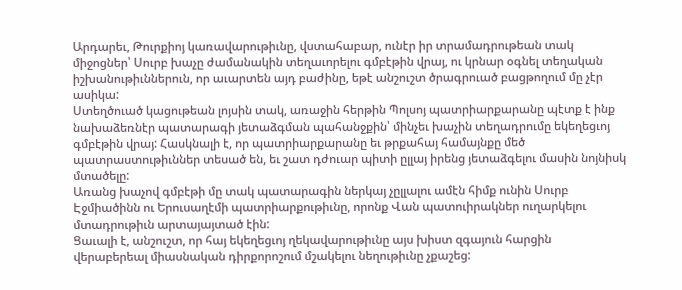Արդարեւ, Թուրքիոյ կառավարութիւնը, վստահաբար, ունէր իր տրամադրութեան տակ միջոցներ՝ Սուրբ խաչը ժամանակին տեղաւորելու գմբէթին վրայ, ու կրնար օգնել տեղական իշխանութիւններուն, որ աւարտեն այդ բաժինը, եթէ անշուշտ ծրագրուած բացթողում մը չէր ասիկա:
Ստեղծուած կացութեան լոյսին տակ, առաջին հերթին Պոլսոյ պատրիարքարանը պէտք է ինք նախաձեռնէր պատարագի յետաձգման պահանջքին՝ մինչեւ խաչին տեղադրումը եկեղեցւոյ գմբէթին վրայ: Հասկնալի է, որ պատրիարքարանը եւ թրքահայ համայնքը մեծ պատրաստութիւններ տեսած են, եւ շատ դժուար պիտի ըլլայ իրենց յետաձգելու մասին նոյնիսկ մտածելը:
Առանց խաչով գմբէթի մը տակ պատարագին ներկայ չըլլալու ամէն հիմք ունին Սուրբ Էջմիածինն ու Երուսաղէմի պատրիարքութիւնը, որոնք Վան պատուիրակներ ուղարկելու մտադրութիւն արտայայտած էին:
Ցաւալի է, անշուշտ, որ հայ եկեղեցւոյ ղեկավարութիւնը այս խիստ զգայուն հարցին վերաբերեալ միասնական դիրքորոշում մշակելու նեղութիւնը չքաշեց: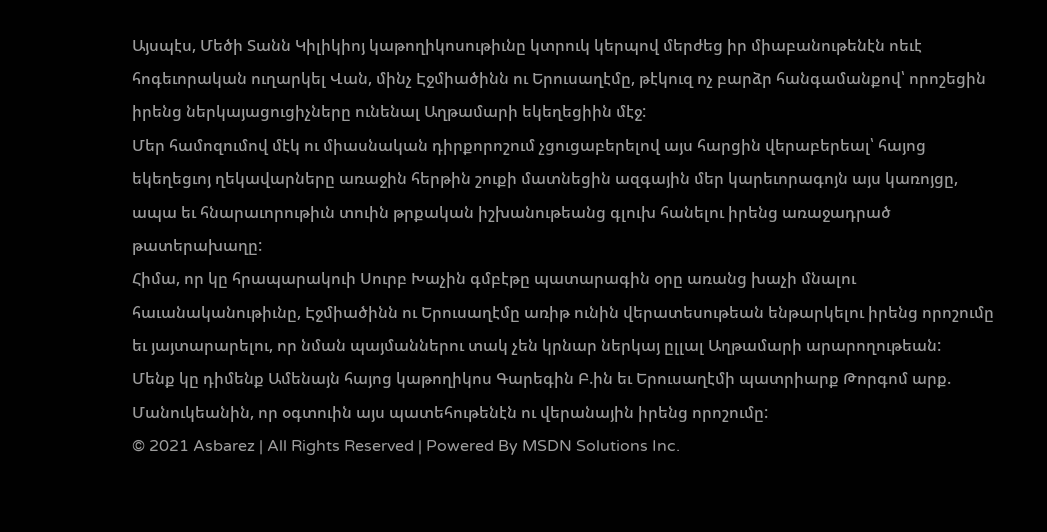Այսպէս, Մեծի Տանն Կիլիկիոյ կաթողիկոսութիւնը կտրուկ կերպով մերժեց իր միաբանութենէն ոեւէ հոգեւորական ուղարկել Վան, մինչ Էջմիածինն ու Երուսաղէմը, թէկուզ ոչ բարձր հանգամանքով՝ որոշեցին իրենց ներկայացուցիչները ունենալ Աղթամարի եկեղեցիին մէջ:
Մեր համոզումով մէկ ու միասնական դիրքորոշում չցուցաբերելով այս հարցին վերաբերեալ՝ հայոց եկեղեցւոյ ղեկավարները առաջին հերթին շուքի մատնեցին ազգային մեր կարեւորագոյն այս կառոյցը, ապա եւ հնարաւորութիւն տուին թրքական իշխանութեանց գլուխ հանելու իրենց առաջադրած թատերախաղը:
Հիմա, որ կը հրապարակուի Սուրբ Խաչին գմբէթը պատարագին օրը առանց խաչի մնալու հաւանականութիւնը, Էջմիածինն ու Երուսաղէմը առիթ ունին վերատեսութեան ենթարկելու իրենց որոշումը եւ յայտարարելու, որ նման պայմաններու տակ չեն կրնար ներկայ ըլլալ Աղթամարի արարողութեան:
Մենք կը դիմենք Ամենայն հայոց կաթողիկոս Գարեգին Բ.ին եւ Երուսաղէմի պատրիարք Թորգոմ արք. Մանուկեանին, որ օգտուին այս պատեհութենէն ու վերանային իրենց որոշումը:
© 2021 Asbarez | All Rights Reserved | Powered By MSDN Solutions Inc.